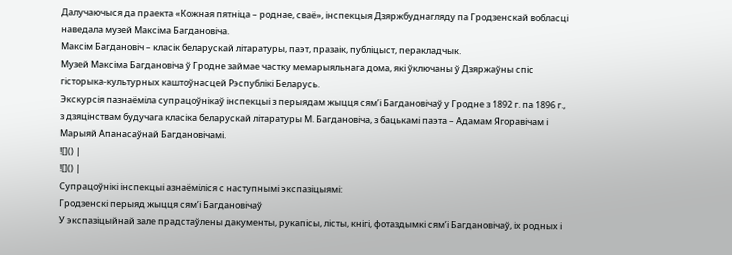Далучаючыся да праекта «Кожная пятніца – роднае, сваё», інспекцыя Дзяржбуднагляду па Гродзенскай вобласці наведала музей Максіма Багдановіча.
Максім Багдановіч – класік беларускай літаратуры, паэт, празаік, публіцыст, перакладчык.
Музей Максіма Багдановіча ў Гродне займае частку мемарыяльнага дома, які ўключаны ў Дзяржаўны спіс гісторыка-культурных каштоўнасцей Рэспублікі Беларусь.
Экскурсія пазнаёміла супрацоўнікаў інспекцыі з перыядам жыцця сям’і Багдановічаў у Гродне з 1892 г. па 1896 г., з дзяцінствам будучага класіка беларускай літаратуры М. Багдановіча, з бацькамі паэта – Адамам Ягоравічам і Марыяй Апанасаўнай Багдановічамі.
![]() |
![]() |
Супрацоўнікі інспекцыі азнаёміліся с наступнымі экспазіцыямі:
Гродзенскі перыяд жыцця сям’і Багдановічаў
У экспазіцыйнай зале прадстаўлены дакументы, рукапісы, лісты, кнігі, фотаздымкі сям’і Багдановічаў, іх родных і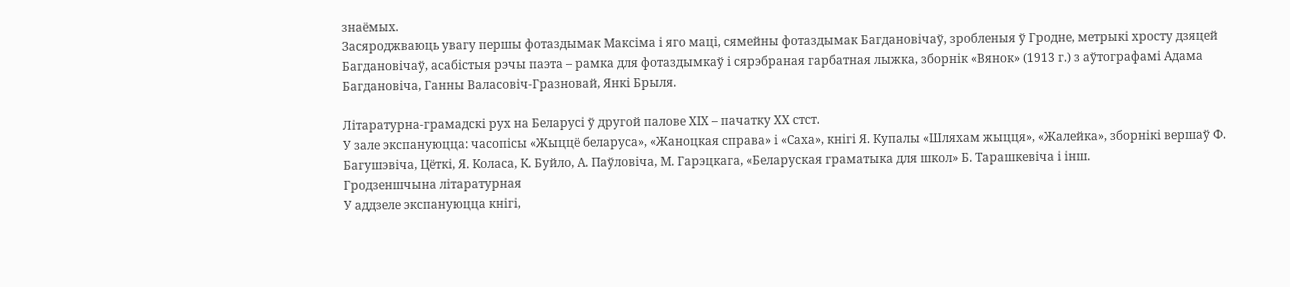знаёмых.
Засяроджваюць увагу першы фотаздымак Максіма і яго маці, сямейны фотаздымак Багдановічаў, зробленыя ў Гродне, метрыкі хросту дзяцей Багдановічаў, асабістыя рэчы паэта – рамка для фотаздымкаў і сярэбраная гарбатная лыжка, зборнік «Вянок» (1913 г.) з аўтографамі Адама Багдановіча, Ганны Валасовіч-Гразновай, Янкі Брыля.

Літаратурна-грамадскі рух на Беларусі ў другой палове ХІХ – пачатку ХХ стст.
У зале экспануюцца: часопісы «Жыццё беларуса», «Жаноцкая справа» і «Саха», кнігі Я. Купалы «Шляхам жыцця», «Жалейка», зборнікі вершаў Ф. Багушэвіча, Цёткі, Я. Коласа, К. Буйло, А. Паўловіча, М. Гарэцкага, «Беларуская граматыка для школ» Б. Тарашкевіча і інш.
Гродзеншчына літаратурная
У аддзеле экспануюцца кнігі,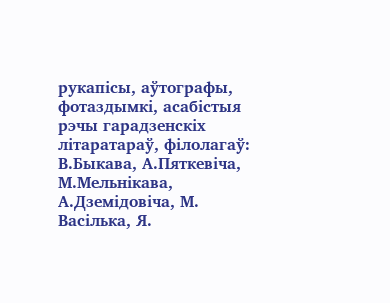рукапісы, аўтографы, фотаздымкі, асабістыя рэчы гарадзенскіх літаратараў, філолагаў: В.Быкава, А.Пяткевіча, М.Мельнікава, А.Дземідовіча, М. Васілька, Я.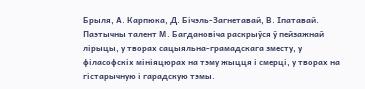Брыля, А. Карпюка, Д. Бічэль-Загнетавай, В. Іпатавай.
Паэтычны талент М. Багдановіча раскрыўся ў пейзажнай лірыцы, у творах сацыяльна-грамадскага зместу, у філасофскіх мініяцюрах на тэму жыцця і смерці, у творах на гістарычную і гарадскую тэмы.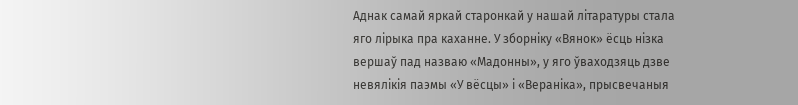Аднак самай яркай старонкай у нашай літаратуры стала яго лірыка пра каханне. У зборніку «Вянок» ёсць нізка вершаў пад назваю «Мадонны», у яго ўваходзяць дзве невялікія паэмы «У вёсцы» і «Вераніка», прысвечаныя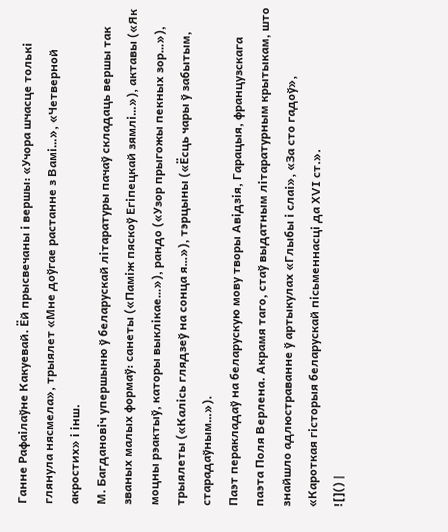Ганне Рафаілаўне Какуевай. Ёй прысвечаны і вершы: «Учора шчасце толькі глянула нясмела», трыялет «Мне доўгае растанне з Вамі…», «Четверной акростих» і інш.
М. Багдановіч упершыню ў беларускай літаратуры пачаў складаць вершы так званых малых формаў: санеты («Паміж пяскоў Егіпецкай зямлі…»), актавы («Як моцны рэактыў, каторы выклікае…»), рандо («Узор прыгожы пекных зор…»), трыялеты («Калісь глядзеў на сонца я…»), тэрцыны («Ёсць чары ў забытым, старадаўным…»).
Паэт перакладаў на беларускую мову творы Авідзія, Гарацыя, французскага паэта Поля Верлена. Акрамя таго, стаў выдатным літаратурным крытыкам, што знайшло адлюстраванне ў артыкулах «Глыбы і слаі», «За сто гадоў», «Кароткая гісторыя беларускай пісьменнасці да ХVІ ст.».
![]() |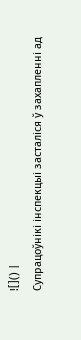![]() |
Супрацоўнікі інспекцыі засталіся ў захапленні ад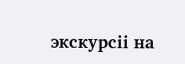экскурсіі на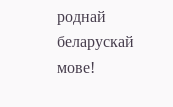роднай беларускай мове!